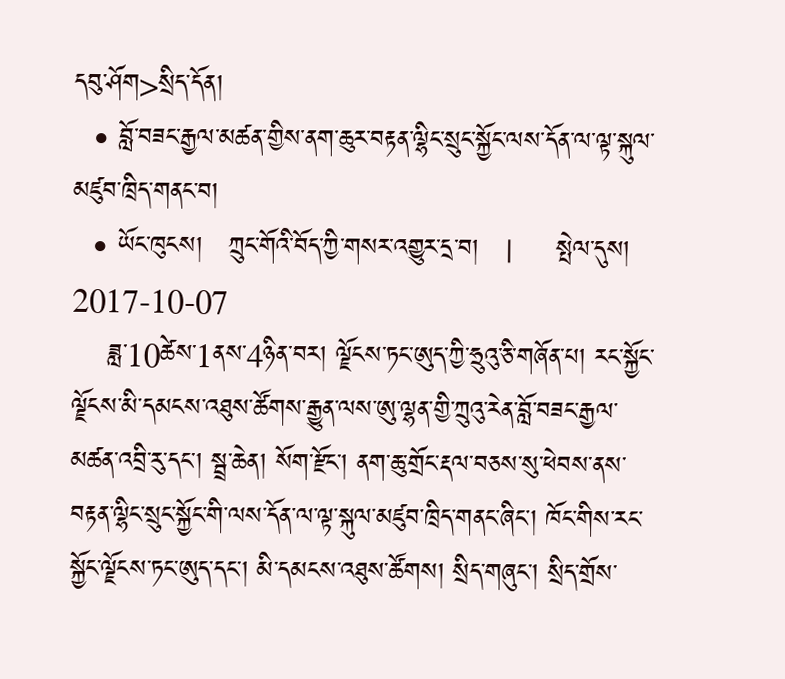དབུ་ཤོག>སྲིད་དོན།
  • བློ་བཟང་རྒྱལ་མཚན་གྱིས་ནག་ཆུར་བརྟན་ལྷིང་སྲུང་སྐྱོང་ལས་དོན་ལ་ལྟ་སྐུལ་མཛུབ་ཁྲིད་གནང་བ།
  • ཡོང་ཁུངས།   ཀྲུང་གོའི་བོད་ཀྱི་གསར་འགྱུར་དྲ་བ།   |     སྤེལ་དུས།  2017-10-07
    ཟླ་10ཚེས་1ནས་4ཉིན་བར། ལྗོངས་ཏང་ཨུད་ཀྱི་ཧྲུའུ་ཅི་གཞོན་པ། རང་སྐྱོང་ལྗོངས་མི་དམངས་འཐུས་ཚོགས་རྒྱུན་ལས་ཨུ་ལྷན་གྱི་ཀྲུའུ་རེན་བློ་བཟང་རྒྱལ་མཚན་འབྲི་རུ་དང་། སྦྲ་ཆེན། སོག་རྫོང་། ནག་ཆུ་གྲོང་རྡལ་བཅས་སུ་ཕེབས་ནས་བརྟན་ལྷིང་སྲུང་སྐྱོང་གི་ལས་དོན་ལ་ལྟ་སྐུལ་མཛུབ་ཁྲིད་གནང་ཞིང་། ཁོང་གིས་རང་སྐྱོང་ལྗོངས་ཏང་ཨུད་དང་། མི་དམངས་འཐུས་ཚོགས། སྲིད་གཞུང་། སྲིད་གྲོས་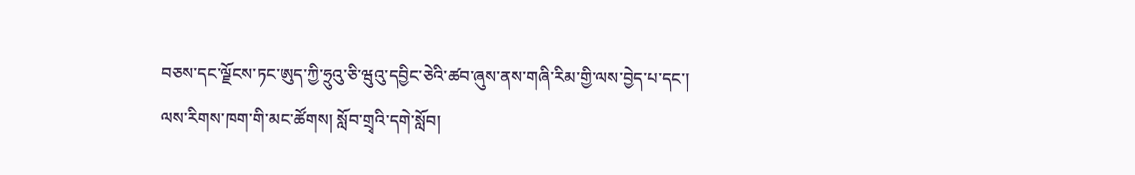བཅས་དང་ལྗོངས་ཏང་ཨུད་ཀྱི་ཧྲུའུ་ཅི་ཝུའུ་དབྱིང་ཅེའི་ཚབ་ཞུས་ནས་གཞི་རིམ་གྱི་ལས་བྱེད་པ་དང་། ལས་རིགས་ཁག་གི་མང་ཚོགས། སློབ་གྲྭའི་དགེ་སློབ།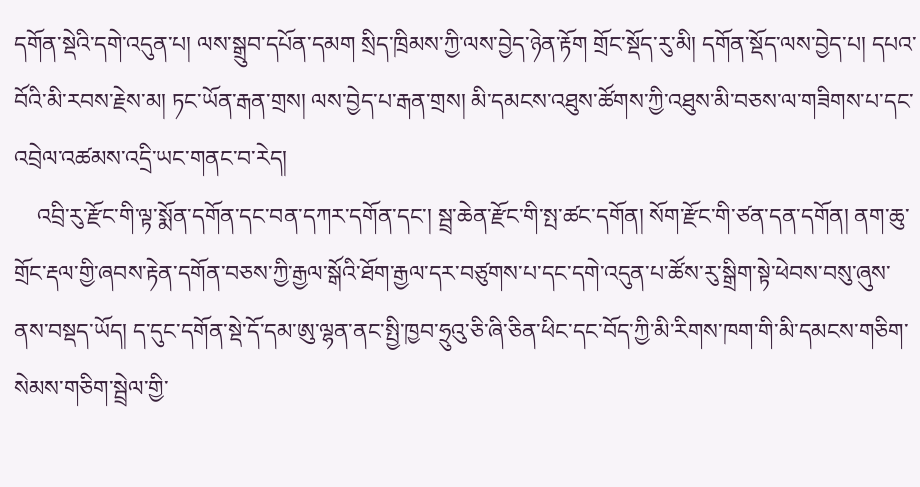དགོན་སྡེའི་དགེ་འདུན་པ། ལས་སྒྲུབ་དཔོན་དམག སྲིད་ཁྲིམས་ཀྱི་ལས་བྱེད་ཉེན་རྟོག གྲོང་སྡོད་རུ་མི། དགོན་སྡོད་ལས་བྱེད་པ། དཔའ་བོའི་མི་རབས་རྗེས་མ། ཏང་ཡོན་རྒན་གྲས། ལས་བྱེད་པ་རྒན་གྲས། མི་དམངས་འཐུས་ཚོགས་ཀྱི་འཐུས་མི་བཅས་ལ་གཟིགས་པ་དང་འབྲེལ་འཚམས་འདྲི་ཡང་གནང་བ་རེད།
    འབྲི་རུ་རྫོང་གི་ལྟ་སྨོན་དགོན་དང་བན་དཀར་དགོན་དང་། སྦྲ་ཆེན་རྫོང་གི་སྤ་ཚང་དགོན། སོག་རྫོང་གི་ཙན་དན་དགོན། ནག་ཆུ་གྲོང་རྡལ་གྱི་ཞབས་རྟེན་དགོན་བཅས་ཀྱི་རྒྱལ་སྒོའི་ཐོག་རྒྱལ་དར་བཙུགས་པ་དང་དགེ་འདུན་པ་ཚོས་རུ་སྒྲིག་སྟེ་ཕེབས་བསུ་ཞུས་ནས་བསྡད་ཡོད། ད་དུང་དགོན་སྡེ་དོ་དམ་ཨུ་ལྷན་ནང་སྤྱི་ཁྱབ་ཧྲུའུ་ཅི་ཞི་ཅིན་ཕིང་དང་བོད་ཀྱི་མི་རིགས་ཁག་གི་མི་དམངས་གཅིག་སེམས་གཅིག་སྦྲེལ་གྱི་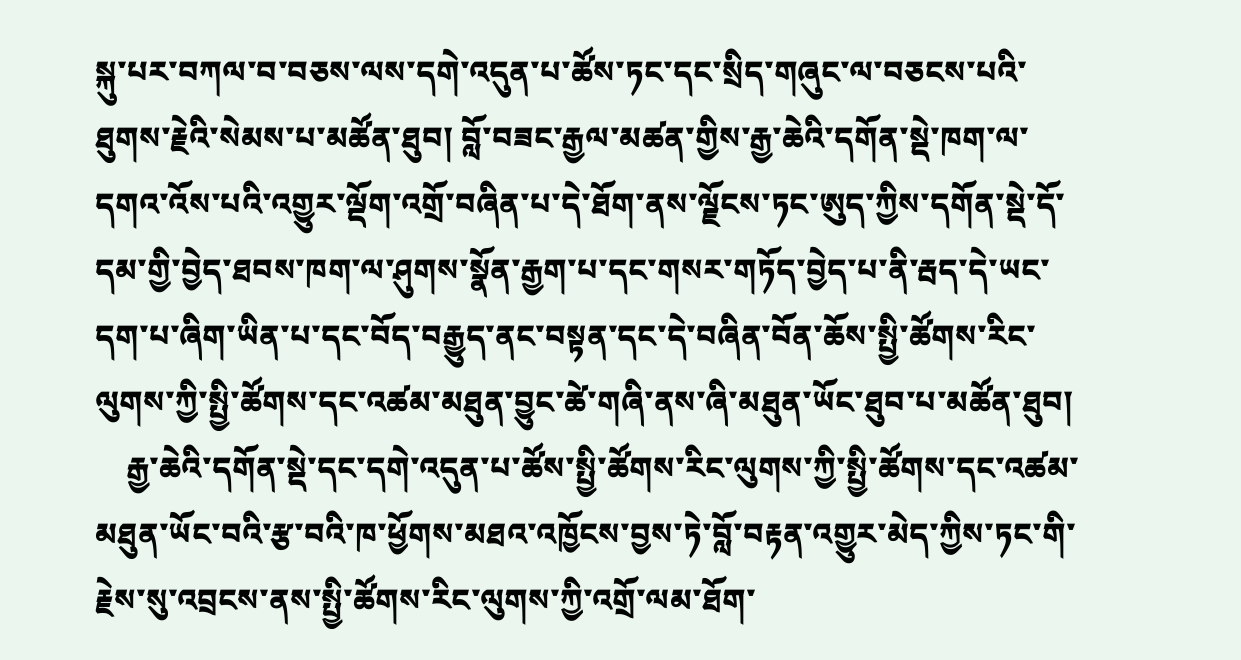སྐུ་པར་བཀལ་བ་བཅས་ལས་དགེ་འདུན་པ་ཚོས་ཏང་དང་སྲིད་གཞུང་ལ་བཅངས་པའི་ཐུགས་རྗེའི་སེམས་པ་མཚོན་ཐུབ། བློ་བཟང་རྒྱལ་མཚན་གྱིས་རྒྱ་ཆེའི་དགོན་སྡེ་ཁག་ལ་དགའ་འོས་པའི་འགྱུར་ལྡོག་འགྲོ་བཞིན་པ་དེ་ཐོག་ནས་ལྗོངས་ཏང་ཨུད་ཀྱིས་དགོན་སྡེ་དོ་དམ་གྱི་བྱེད་ཐབས་ཁག་ལ་ཤུགས་སྣོན་རྒྱག་པ་དང་གསར་གཏོད་བྱེད་པ་ནི་རྦད་དེ་ཡང་དག་པ་ཞིག་ཡིན་པ་དང་བོད་བརྒྱུད་ནང་བསྟན་དང་དེ་བཞིན་བོན་ཆོས་སྤྱི་ཚོགས་རིང་ལུགས་ཀྱི་སྤྱི་ཚོགས་དང་འཚམ་མཐུན་བྱུང་ཚེ་གཞི་ནས་ཞི་མཐུན་ཡོང་ཐུབ་པ་མཚོན་ཐུབ།
    རྒྱ་ཆེའི་དགོན་སྡེ་དང་དགེ་འདུན་པ་ཚོས་སྤྱི་ཚོགས་རིང་ལུགས་ཀྱི་སྤྱི་ཚོགས་དང་འཚམ་མཐུན་ཡོང་བའི་རྩ་བའི་ཁ་ཕྱོགས་མཐའ་འཁྱོངས་བྱས་ཏེ་བློ་བརྟན་འགྱུར་མེད་ཀྱིས་ཏང་གི་རྗེས་སུ་འབྲངས་ནས་སྤྱི་ཚོགས་རིང་ལུགས་ཀྱི་འགྲོ་ལམ་ཐོག་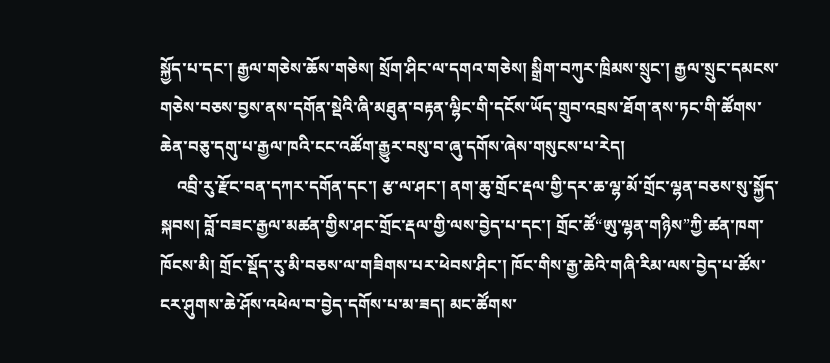སྐྱོད་པ་དང་། རྒྱལ་གཅེས་ཆོས་གཅེས། སྲོག་ཤིང་ལ་དགའ་གཅེས། སྒྲིག་བཀུར་ཁྲིམས་སྲུང་། རྒྱལ་སྲུང་དམངས་གཅེས་བཅས་བྱས་ནས་དགོན་སྡེའི་ཞི་མཐུན་བརྟན་ལྷིང་གི་དངོས་ཡོད་གྲུབ་འབྲས་ཐོག་ནས་ཏང་གི་ཚོགས་ཆེན་བཅུ་དགུ་པ་རྒྱལ་ཁའི་ངང་འཚོག་རྒྱུར་བསུ་བ་ཞུ་དགོས་ཞེས་གསུངས་པ་རེད།
    འབྲི་རུ་རྫོང་བན་དཀར་དགོན་དང་། རྩ་ལ་ཤང་། ནག་ཆུ་གྲོང་རྡལ་གྱི་དར་ཆ་ལྷ་མོ་གྲོང་ལྷན་བཅས་སུ་སྐྱོད་སྐབས། བློ་བཟང་རྒྱལ་མཚན་གྱིས་ཤང་གྲོང་རྡལ་གྱི་ལས་བྱེད་པ་དང་། གྲོང་ཚོ“ཨུ་ལྷན་གཉིས”ཀྱི་ཚན་ཁག་ཁོངས་མི། གྲོང་སྡོད་རུ་མི་བཅས་ལ་གཟིགས་པར་ཕེབས་ཤིང་། ཁོང་གིས་རྒྱ་ཆེའི་གཞི་རིམ་ལས་བྱེད་པ་ཚོས་ངར་ཤུགས་ཆེ་ཤོས་འཕེལ་བ་བྱེད་དགོས་པ་མ་ཟད། མང་ཚོགས་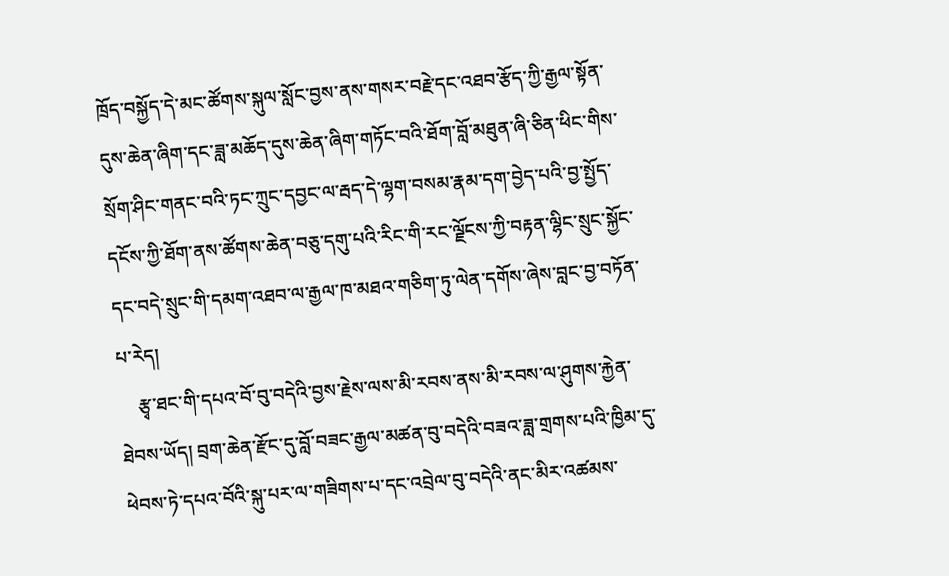ཁྲོད་བསྐྱོད་དེ་མང་ཚོགས་སྐུལ་སློང་བྱས་ནས་གསར་བརྗེ་དང་འཐབ་རྩོད་ཀྱི་རྒྱལ་སྟོན་དུས་ཆེན་ཞིག་དང་ཟླ་མཆོད་དུས་ཆེན་ཞིག་གཏོང་བའི་ཐོག་བློ་མཐུན་ཞི་ཅིན་ཕིང་གིས་སྲོག་ཤིང་གནང་བའི་ཏང་ཀྲུང་དབྱང་ལ་རྦད་དེ་ལྷག་བསམ་རྣམ་དག་བྱེད་པའི་བྱ་སྤྱོད་དངོས་ཀྱི་ཐོག་ནས་ཚོགས་ཆེན་བཅུ་དགུ་པའི་རིང་གི་རང་ལྗོངས་ཀྱི་བརྟན་ལྷིང་སྲུང་སྐྱོང་དང་བདེ་སྲུང་གི་དམག་འཐབ་ལ་རྒྱལ་ཁ་མཐའ་གཅིག་ཏུ་ལེན་དགོས་ཞེས་བླང་བྱ་བཏོན་པ་རེད།
    རྩྭ་ཐང་གི་དཔའ་བོ་བུ་བདེའི་བྱས་རྗེས་ལས་མི་རབས་ནས་མི་རབས་ལ་ཤུགས་རྐྱེན་ཐེབས་ཡོད། བྲག་ཆེན་རྫོང་དུ་བློ་བཟང་རྒྱལ་མཚན་བུ་བདེའི་བཟའ་ཟླ་གྲགས་པའི་ཁྱིམ་དུ་ཕེབས་ཏེ་དཔའ་བོའི་སྐུ་པར་ལ་གཟིགས་པ་དང་འབྲེལ་བུ་བདེའི་ནང་མིར་འཚམས་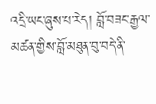འདྲི་ཡང་ཞུས་པ་རེད། བློ་བཟང་རྒྱལ་མཚན་གྱིས་བློ་མཐུན་བུ་བདེ་ནི་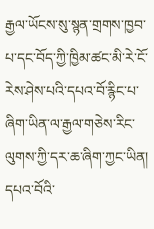རྒྱལ་ཡོངས་སུ་སྙན་གྲགས་ཁྱབ་པ་དང་བོད་ཀྱི་ཁྱིམ་ཚང་མི་རེ་ངོ་རེས་ཤེས་པའི་དཔའ་བོ་རྙིང་པ་ཞིག་ཡིན་ལ་རྒྱལ་གཅེས་རིང་ལུགས་ཀྱི་དར་ཆ་ཞིག་ཀྱང་ཡིན། དཔའ་བོའི་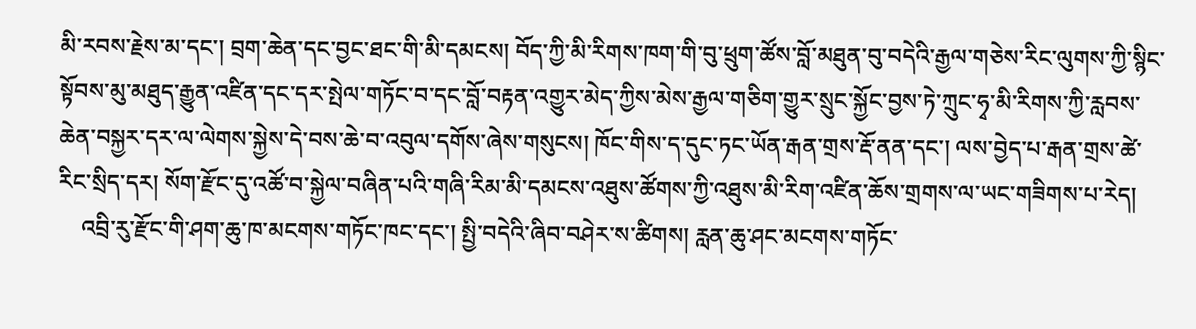མི་རབས་རྗེས་མ་དང་། བྲག་ཆེན་དང་བྱང་ཐང་གི་མི་དམངས། བོད་ཀྱི་མི་རིགས་ཁག་གི་བུ་ཕྲུག་ཚོས་བློ་མཐུན་བུ་བདེའི་རྒྱལ་གཅེས་རིང་ལུགས་ཀྱི་སྙིང་སྟོབས་མུ་མཐུད་རྒྱུན་འཛིན་དང་དར་སྤེལ་གཏོང་བ་དང་བློ་བརྟན་འགྱུར་མེད་ཀྱིས་མེས་རྒྱལ་གཅིག་གྱུར་སྲུང་སྐྱོང་བྱས་ཏེ་ཀྲུང་ཧྭ་མི་རིགས་ཀྱི་རླབས་ཆེན་བསྐྱར་དར་ལ་ལེགས་སྐྱེས་དེ་བས་ཆེ་བ་འབུལ་དགོས་ཞེས་གསུངས། ཁོང་གིས་ད་དུང་ཏང་ཡོན་རྒན་གྲས་རྡོ་ནན་དང་། ལས་བྱེད་པ་རྒན་གྲས་ཚེ་རིང་སྲིད་དར། སོག་རྫོང་དུ་འཚོ་བ་སྐྱེལ་བཞིན་པའི་གཞི་རིམ་མི་དམངས་འཐུས་ཚོགས་ཀྱི་འཐུས་མི་རིག་འཛིན་ཆོས་གྲགས་ལ་ཡང་གཟིགས་པ་རེད།
    འབྲི་རུ་རྫོང་གི་ཤག་ཆུ་ཁ་མངགས་གཏོང་ཁང་དང་། སྤྱི་བདེའི་ཞིབ་བཤེར་ས་ཚིགས། རླན་ཆུ་ཤང་མངགས་གཏོང་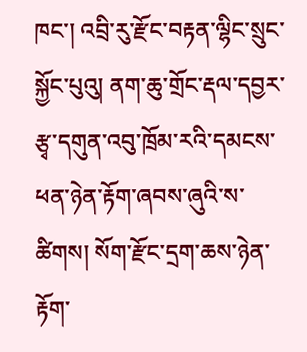ཁང་། འབྲི་རུ་རྫོང་བརྟན་ལྷིང་སྲུང་སྐྱོང་པུའུ། ནག་ཆུ་གྲོང་རྡལ་དབྱར་རྩྭ་དགུན་འབུ་ཁྲོམ་རའི་དམངས་ཕན་ཉེན་རྟོག་ཞབས་ཞུའི་ས་ཚིགས། སོག་རྫོང་དྲག་ཆས་ཉེན་རྟོག་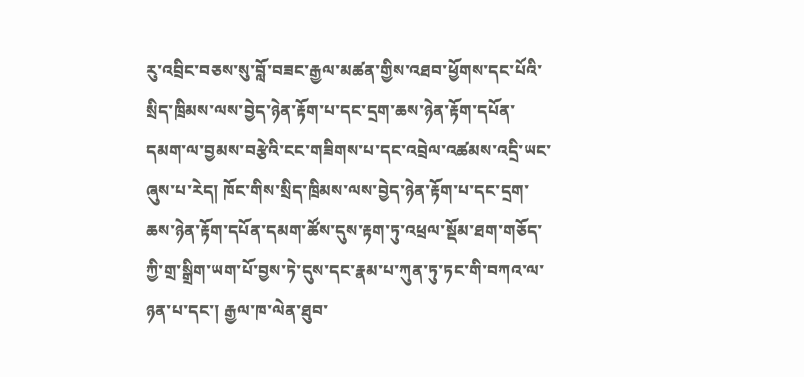རུ་འབྲིང་བཅས་སུ་བློ་བཟང་རྒྱལ་མཚན་གྱིས་འཐབ་ཕྱོགས་དང་པོའི་སྲིད་ཁྲིམས་ལས་བྱེད་ཉེན་རྟོག་པ་དང་དྲག་ཆས་ཉེན་རྟོག་དཔོན་དམག་ལ་བྱམས་བརྩེའི་ངང་གཟིགས་པ་དང་འབྲེལ་འཚམས་འདྲི་ཡང་ཞུས་པ་རེད། ཁོང་གིས་སྲིད་ཁྲིམས་ལས་བྱེད་ཉེན་རྟོག་པ་དང་དྲག་ཆས་ཉེན་རྟོག་དཔོན་དམག་ཚོས་དུས་རྟག་ཏུ་འཕྲལ་སྡོམ་ཐག་གཅོད་ཀྱི་གྲ་སྒྲིག་ཡག་པོ་བྱས་ཏེ་དུས་དང་རྣམ་པ་ཀུན་ཏུ་ཏང་གི་བཀའ་ལ་ཉན་པ་དང་། རྒྱལ་ཁ་ལེན་ཐུབ་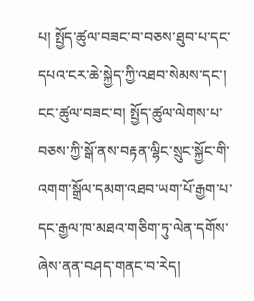པ། སྤྱོད་ཚུལ་བཟང་བ་བཅས་ཐུབ་པ་དང་དཔའ་ངར་ཆེ་སྐྱེད་ཀྱི་འཐབ་སེམས་དང་། ངང་ཚུལ་བཟང་བ། སྤྱོད་ཚུལ་ལེགས་པ་བཅས་ཀྱི་སྒོ་ནས་བརྟན་ལྷིང་སྲུང་སྐྱོང་གི་འགག་སྒྲོལ་དམག་འཐབ་ཡག་པོ་རྒྱག་པ་དང་རྒྱལ་ཁ་མཐའ་གཅིག་ཏུ་ལེན་དགོས་ཞེས་ནན་བཤད་གནང་བ་རེད།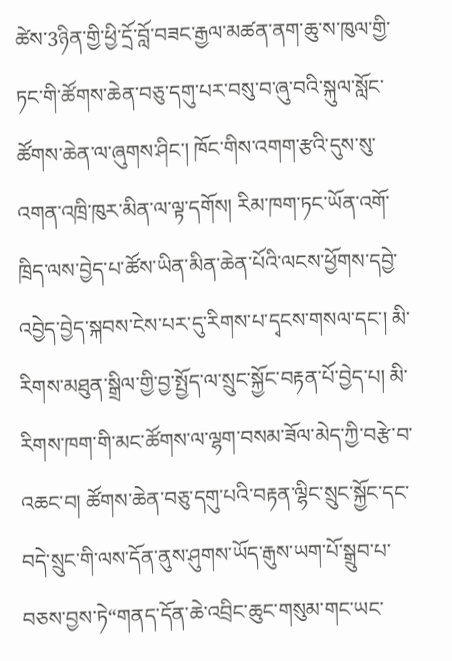ཚེས་3ཉིན་གྱི་ཕྱི་དྲོ་བློ་བཟང་རྒྱལ་མཚན་ནག་ཆུ་ས་ཁུལ་གྱི་ཏང་གི་ཚོགས་ཆེན་བཅུ་དགུ་པར་བསུ་བ་ཞུ་བའི་སྐུལ་སློང་ཚོགས་ཆེན་ལ་ཞུགས་ཤིང་། ཁོང་གིས་འགག་རྩའི་དུས་སུ་འགན་འཁྲི་ཁུར་མིན་ལ་ལྟ་དགོས། རིམ་ཁག་ཏང་ཡོན་འགོ་ཁྲིད་ལས་བྱེད་པ་ཚོས་ཡིན་མིན་ཆེན་པོའི་ལངས་ཕྱོགས་དབྱེ་འབྱེད་བྱེད་སྐབས་ངེས་པར་དུ་རིགས་པ་དྭངས་གསལ་དང་། མི་རིགས་མཐུན་སྒྲིལ་གྱི་བྱ་སྤྱོད་ལ་སྲུང་སྐྱོང་བརྟན་པོ་བྱེད་པ། མི་རིགས་ཁག་གི་མང་ཚོགས་ལ་ལྷག་བསམ་ཟོལ་མེད་ཀྱི་བརྩེ་བ་འཆང་བ། ཚོགས་ཆེན་བཅུ་དགུ་པའི་བརྟན་ལྷིང་སྲུང་སྐྱོང་དང་བདེ་སྲུང་གི་ལས་དོན་ནུས་ཤུགས་ཡོད་རྒུས་ཡག་པོ་སྒྲུབ་པ་བཅས་བྱས་ཏེ“གནད་དོན་ཆེ་འབྲིང་ཆུང་གསུམ་གང་ཡང་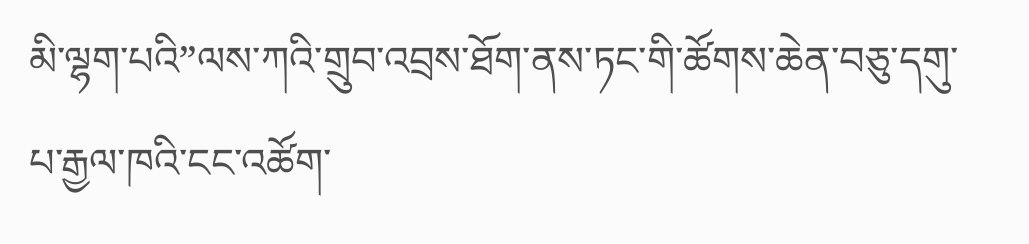མི་ལྷག་པའི”ལས་ཀའི་གྲུབ་འབྲས་ཐོག་ནས་ཏང་གི་ཚོགས་ཆེན་བཅུ་དགུ་པ་རྒྱལ་ཁའི་ངང་འཚོག་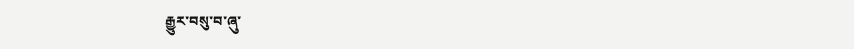རྒྱུར་བསུ་བ་ཞུ་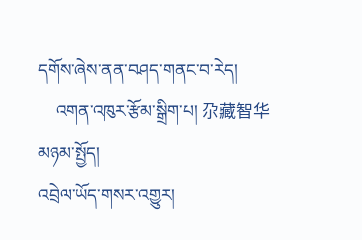དགོས་ཞེས་ནན་བཤད་གནང་བ་རེད།
    འགན་འཁུར་རྩོམ་སྒྲིག་པ། 尕藏智华
མཉམ་སྤྱོད།
འབྲེལ་ཡོད་གསར་འགྱུར།